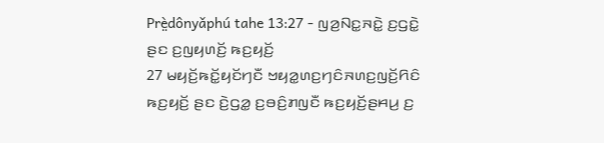Prè̤dônyǎphú tahe 13:27 - ꤜꤤ꤬ꤡꤢ꤭ꤏꤢꤧ꤭ ꤢ꤬ꤞꤢꤧ꤭ ꤔꤢ ꤢ꤬ꤜꤟꤛꤢꤩ꤬ ꤒꤢ꤬ꤟꤢꤩ꤬
27 ꤗꤟꤢꤩ꤬ꤒꤢꤩ꤭ꤟꤢꤩꤚꤢꤪ ꤠꤟꤤ꤭ꤛꤢ꤬ꤚꤢꤨꤏꤛꤢ꤬ꤜꤢꤩ꤬ꤖꤢꤨ ꤒꤢ꤬ꤟꤢꤩ꤬ ꤔꤢ ꤢꤧ꤬ꤞꤤ꤭ ꤢ꤬ꤋꤢꤨ꤬ꤊꤜꤢꤪ ꤒꤢ꤬ꤟꤢꤩ꤬ꤔꤌꤣ꤬ ꤢ꤬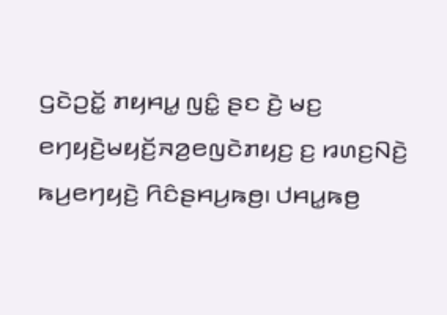ꤞꤢꤧꤑꤢꤩ꤭ ꤊꤟꤌꤣ꤭ ꤜꤢꤨ꤭ ꤔꤢ ꤢꤧ꤬ ꤗꤢ꤬ ꤕꤚꤟꤢꤧ꤬ꤗꤟꤢꤩ꤬ꤏꤤ꤬ꤕꤜꤢꤧꤊꤟꤢ꤬ ꤢ꤬ ꤙꤛꤢ꤬ꤡꤢꤧ꤬ ꤒꤣ꤬ꤕꤚꤟꤢꤧ꤬ ꤖꤢꤨꤔꤌꤣ꤬ꤒꤥ꤬꤯ ꤓꤌꤣ꤭ꤒꤥ꤬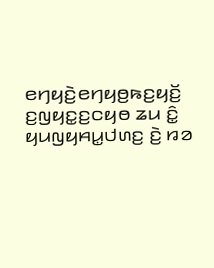ꤕꤚꤟꤢꤧ꤬ꤕꤚꤟꤥ꤬ꤒꤢ꤬ꤟꤢꤩ꤬ ꤢ꤬ꤜꤟꤢ꤭ꤢ꤬ꤍꤟꤥ ꤘꤣ ꤢꤨ꤭ ꤟꤣꤜꤟꤌꤣ꤭ꤓꤛꤢ꤬ ꤢꤧ꤬ ꤙꤤ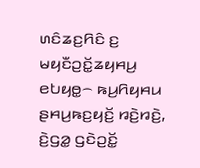ꤛꤢꤨꤘꤢ꤬ꤖꤢꤨ ꤢ꤬ ꤗꤟꤢꤪꤑꤢꤩ꤭ꤘꤟꤌꤣ꤬ ꤕꤝꤟꤥ꤭꤮ ꤒꤣ꤬ꤖꤟꤌꤣ ꤔꤌꤣ꤬ꤒꤢ꤬ꤟꤢꤩ꤬ ꤙꤢꤧ꤬ꤙꤢꤧ꤬, ꤢꤧ꤬ꤞꤤ꤭ ꤞꤢꤧꤑꤢꤩ꤭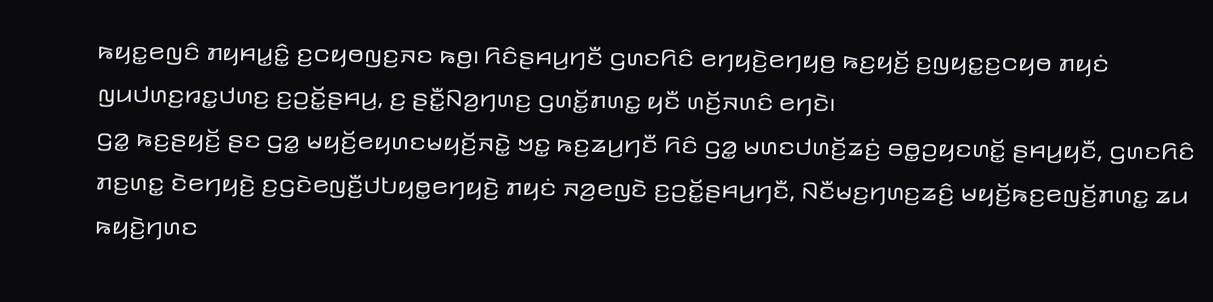ꤒꤟꤢ꤭ꤕꤜꤢꤨ ꤊꤟꤌꤣ꤭ꤢꤨ꤭ ꤢ꤬ꤍꤟꤥꤜꤢ꤬ꤏꤢ ꤒꤥ꤬꤯ ꤖꤢꤨꤔꤌꤣ꤬ꤚꤢꤪ ꤞꤛꤢꤖꤢꤨ ꤕꤚꤟꤢꤧ꤬ꤕꤚꤟꤥ꤬ ꤒꤢ꤬ꤟꤢꤩ꤬ ꤢ꤬ꤜꤟꤢ꤭ꤢ꤬ꤍꤟꤥ ꤊꤟꤢꤦ ꤜꤣꤓꤛꤢ꤬ꤙꤢ꤭ꤓꤛꤢ꤬ ꤢ꤬ꤑꤢꤩ꤭ꤔꤌꤣ꤬, ꤢ꤬ ꤔꤢꤪ꤭ꤡꤤ꤬ꤚꤛꤢ꤬ ꤞꤛꤢꤩ꤭ꤊꤛꤢ꤭ ꤟꤢꤪ ꤛꤢꤩ꤬ꤏꤛꤢꤨ ꤕꤚꤢꤧ꤯
ꤞꤤ꤭ ꤒꤢ꤬ꤔꤟꤢꤩ꤬ ꤔꤢ ꤞꤤ꤭ ꤗꤟꤢꤩ꤬ꤕꤟꤛꤢꤗꤟꤢꤩ꤬ꤏꤢꤧ꤭ ꤠꤢ꤭ ꤒꤢ꤬ꤘꤣ꤬ꤚꤢꤪ ꤖꤢꤨ ꤞꤤ꤭ ꤗꤛꤢꤓꤛꤢꤩ꤬ꤘꤢꤦ꤬ ꤋꤥ꤭ꤑꤟꤢꤛꤢꤩ꤭ ꤔꤌꤣ꤬ꤟꤢꤪ, ꤞꤛꤢꤖꤢꤨ ꤊꤢ꤬ꤛꤢ꤭ ꤢꤧꤕꤚꤟꤢꤧ꤬ ꤢ꤬ꤞꤢꤧꤕꤜꤢꤪ꤬ꤓꤝꤟꤥ꤭ꤕꤚꤟꤢꤧ꤬ ꤊꤟꤢꤦ ꤏꤤ꤬ꤕꤜꤢꤧ ꤢ꤬ꤑꤢꤩ꤭ꤔꤌꤣ꤬ꤚꤢꤪ, ꤡꤢꤪꤗꤢ꤬ꤚꤛꤢ꤬ꤘꤢꤨ꤬ ꤗꤟꤢꤩ꤬ꤒꤢ꤬ꤕꤜꤢꤩ꤬ꤊꤛꤢ꤭ ꤘꤣ ꤒꤟꤢꤧ꤬ꤚꤛꤢ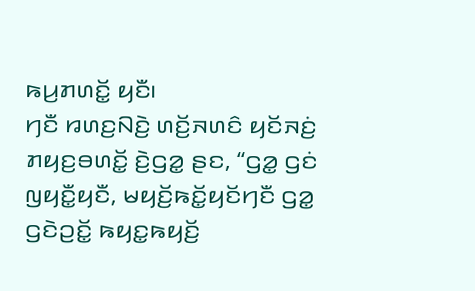ꤒꤣ꤬ꤊꤛꤢꤩ꤭ ꤟꤢꤪ꤯
ꤚꤢꤪ ꤙꤛꤢ꤬ꤡꤢꤧ꤬ ꤛꤢꤩ꤬ꤏꤛꤢꤨ ꤟꤢꤩꤏꤢꤦ꤬ ꤊꤟꤢ꤬ꤋꤛꤢꤩ꤭ ꤢꤧ꤬ꤞꤤ꤭ ꤔꤢ, “ꤞꤤ꤭ ꤞꤢꤦ ꤜꤟꤢꤪ꤭ꤟꤢꤪ, ꤗꤟꤢꤩ꤬ꤒꤢꤩ꤭ꤟꤢꤩꤚꤢꤪ ꤞꤤ꤭ ꤞꤢꤧꤑꤢꤩ꤭ ꤒꤟꤢ꤭ꤒꤟꤢꤩ꤬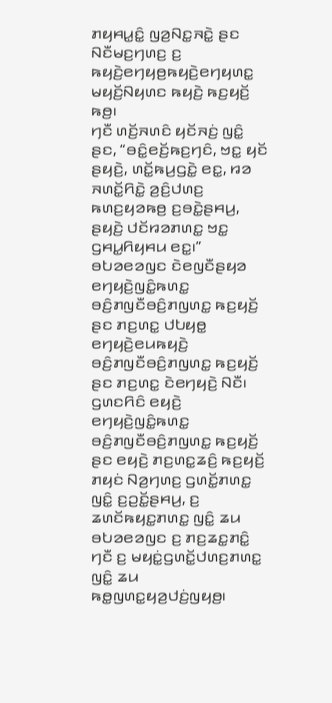ꤊꤟꤌꤣ꤭ꤢꤨ꤭ ꤜꤤ꤬ꤡꤢ꤭ꤏꤢꤧ꤭ ꤔꤢ ꤡꤢꤪꤗꤢ꤬ꤚꤛꤢ꤬ ꤢ꤬ ꤒꤟꤢꤧ꤬ꤕꤚꤟꤥ꤬ꤒꤟꤢꤧ꤬ꤕꤚꤟꤛꤢ꤭ ꤗꤟꤢꤩ꤬ꤡꤟꤛꤢ ꤒꤟꤢꤧ꤬ ꤒꤢ꤬ꤟꤢꤩ꤬ ꤒꤥ꤬꤯
ꤚꤢꤪ ꤛꤢꤩ꤬ꤏꤛꤢꤨ ꤟꤢꤩꤏꤢꤦ꤬ ꤜꤢꤨ꤭ ꤔꤢ, “ꤋꤢꤨ꤭ꤕꤢꤩ꤬ꤒꤢ꤬ꤚꤢꤨ, ꤠꤢ꤭ ꤟꤢꤩ ꤔꤟꤢꤧ꤬, ꤛꤢꤩ꤭ꤒꤣ꤬ꤞꤢꤧ꤭ ꤕꤢ꤭, ꤙꤤ ꤏꤛꤢꤩ꤭ꤖꤢꤧ꤭ ꤤ꤬ꤢꤨ꤬ꤓꤛꤢ꤬ ꤒꤛꤢ꤬ꤟꤤꤒꤥ꤬ ꤢ꤬ꤋꤢꤧ꤭ꤔꤌꤣ꤬, ꤔꤟꤢꤧ꤬ ꤓꤢꤩꤙꤤꤊꤛꤢ꤭ ꤠꤢ꤭ ꤞꤌꤣ꤭ꤖꤟꤌꤣ ꤕꤢ꤭꤯”
ꤋꤝꤤꤕꤤꤜꤢ ꤢꤧꤕꤜꤢꤪꤔꤟꤤ ꤕꤚꤟꤢꤧ꤬ꤜꤢꤨ꤭ꤒꤛꤢ꤭ ꤋꤢꤨ꤬ꤊꤜꤢꤪꤋꤢꤨ꤬ꤊꤜꤛꤢ꤭ ꤒꤢ꤬ꤟꤢꤩ꤬ ꤔꤢ ꤊꤢ꤬ꤛꤢ꤭ ꤓꤝꤟꤥ꤭ ꤕꤚꤟꤢꤧ꤬ꤕꤣꤒꤟꤢꤧ꤬ ꤋꤢꤨ꤬ꤊꤜꤢꤪꤋꤢꤨ꤬ꤊꤜꤛꤢ꤭ ꤒꤢ꤬ꤟꤢꤩ꤬ ꤔꤢ ꤊꤢ꤬ꤛꤢ꤭ ꤢꤧꤕꤚꤟꤢꤧ꤬ ꤡꤢꤪ꤯
ꤞꤛꤢꤖꤢꤨ ꤕꤟꤢꤧ꤬ ꤕꤚꤟꤢꤧ꤬ꤜꤢꤨ꤭ꤒꤛꤢ꤭ ꤋꤢꤨ꤬ꤊꤜꤢꤪꤋꤢꤨ꤬ꤊꤜꤛꤢ꤭ ꤒꤢ꤬ꤟꤢꤩ꤬ ꤔꤢ ꤕꤟꤢꤧ꤬ ꤊꤢ꤬ꤛꤢ꤭ꤘꤢꤨ꤬ ꤒꤢ꤬ꤟꤢꤩ꤬ ꤊꤟꤢꤦ ꤡꤤ꤬ꤚꤛꤢ꤬ ꤞꤛꤢꤩ꤭ꤊꤛꤢ꤭ ꤜꤢꤨ꤭ ꤢ꤬ꤑꤢꤩ꤭ꤔꤌꤣ꤬, ꤢ꤬ ꤘꤛꤢꤩꤒꤟꤢ꤭ꤊꤛꤢ꤭ ꤜꤢꤨ꤭ ꤘꤣ ꤋꤝꤤꤕꤤꤜꤢ ꤢ꤬ ꤊꤢ꤬ꤘꤢ꤭ꤊꤢꤨ꤭ ꤚꤢꤪ ꤢ꤬ ꤗꤟꤢꤦ꤭ꤞꤛꤢꤩ꤭ꤓꤛꤢ꤬ꤊꤛꤢ꤭ ꤜꤢꤨ꤭ ꤘꤣ ꤒꤥ꤭ꤜꤛꤢ꤭ꤟꤤ꤬ꤓꤢꤦ꤬ꤜꤟꤥ꤬꤯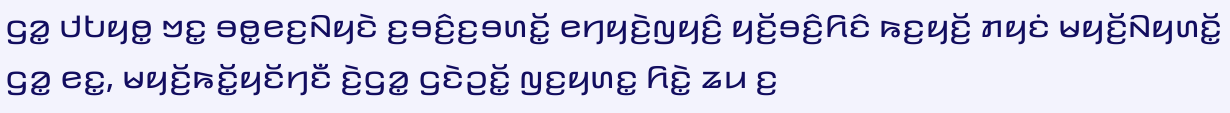ꤞꤤ꤭ ꤓꤝꤟꤥ꤭ ꤠꤢ꤭ ꤋꤥ꤭ꤕꤢ꤬ꤡꤟꤢꤧ ꤢ꤬ꤋꤢꤨ꤬ꤢ꤬ꤋꤛꤢꤩ꤭ ꤕꤚꤟꤢꤧ꤬ꤜꤟꤢꤨ꤬ ꤟꤢꤩ꤬ꤋꤢꤨ꤬ꤖꤢꤨ ꤒꤢ꤬ꤟꤢꤩ꤬ ꤊꤟꤢꤦ ꤗꤟꤢꤩ꤬ꤡꤟꤛꤢꤩ꤭ ꤞꤤ꤭ ꤕꤢ꤭, ꤗꤟꤢꤩ꤬ꤒꤢꤩ꤭ꤟꤢꤩꤚꤢꤪ ꤢꤧ꤬ꤞꤤ꤭ ꤞꤢꤧꤑꤢꤩ꤭ ꤜꤢ꤬ꤟꤛꤢ꤭ ꤖꤢꤧ꤭ ꤘꤣ ꤢ꤬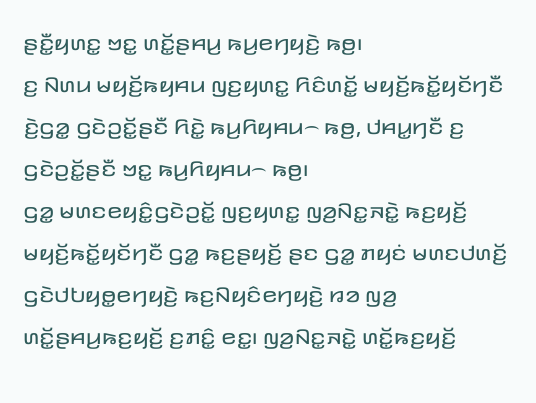ꤔꤢꤪ꤭ꤟꤛꤢ꤭ ꤠꤢ꤭ ꤛꤢꤩ꤭ꤔꤌꤣ꤬ ꤒꤣ꤬ꤕꤚꤟꤢꤧ꤬ ꤒꤥ꤬꤯
ꤢ꤬ ꤡꤛꤣ ꤗꤟꤢꤩ꤬ꤒꤟꤌꤣ ꤜꤢ꤬ꤟꤛꤢ꤭ ꤖꤢꤨꤛꤢꤩ꤭ ꤗꤟꤢꤩ꤬ꤒꤢꤩ꤭ꤟꤢꤩꤚꤢꤪ ꤢꤧ꤬ꤞꤤ꤭ ꤞꤢꤧꤑꤢꤩ꤭ꤔꤢꤪ ꤖꤢꤧ꤭ ꤒꤣ꤬ꤖꤟꤌꤣ꤮ ꤒꤥ꤬, ꤓꤌꤣ꤭ꤚꤢꤪ ꤢ꤬ ꤞꤢꤧꤑꤢꤩ꤭ꤔꤢꤪ ꤠꤢ꤭ ꤒꤣ꤬ꤖꤟꤌꤣ꤮ ꤒꤥ꤬꤯
ꤞꤤ꤭ ꤗꤛꤢꤕꤟꤢꤨ꤭ꤞꤢꤧꤑꤢꤩ꤭ ꤜꤢ꤬ꤟꤛꤢ꤭ ꤜꤤ꤬ꤡꤢ꤭ꤏꤢꤧ꤭ ꤒꤢ꤬ꤟꤢꤩ꤬ ꤗꤟꤢꤩ꤬ꤒꤢꤩ꤭ꤟꤢꤩꤚꤢꤪ ꤞꤤ꤭ ꤒꤢ꤬ꤔꤟꤢꤩ꤬ ꤔꤢ ꤞꤤ꤭ ꤊꤟꤢꤦ ꤗꤛꤢꤓꤛꤢꤩ꤬ ꤞꤢꤧꤓꤝꤟꤥ꤭ꤕꤚꤟꤢꤧ꤬ ꤒꤢ꤬ꤡꤟꤢꤨꤕꤚꤟꤢꤧ꤬ ꤙꤤ ꤜꤤ꤬ ꤛꤢꤩ꤭ꤔꤌꤣ꤬ꤒꤢ꤬ꤟꤢꤩ꤬ ꤢ꤬ꤊꤢꤨ꤭ ꤕꤢ꤭꤯ ꤜꤤ꤬ꤡꤢ꤭ꤏꤢꤧ꤭ ꤛꤢꤩ꤭ꤒꤢ꤬ꤟꤢꤩ꤬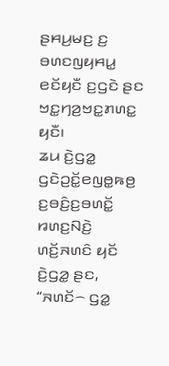ꤔꤌꤣ꤬ꤗꤢ꤬ ꤢ꤬ ꤋꤛꤢꤜꤟꤌꤣ꤭ ꤕꤢꤩꤟꤢꤪ ꤢ꤬ꤞꤢꤧ ꤔꤢ ꤠꤢ꤭ꤚꤤ꤬ꤠꤢ꤭ꤊꤛꤢ꤭ ꤟꤢꤪ꤯
ꤘꤣ ꤢꤧ꤬ꤞꤤ꤭ ꤞꤢꤧꤑꤢꤩ꤭ꤕꤜꤥ꤭ꤒꤥ꤬ ꤢ꤬ꤋꤢꤨ꤬ꤢ꤬ꤋꤛꤢꤩ꤭ ꤙꤛꤢ꤬ꤡꤢꤧ꤬ ꤛꤢꤩ꤬ꤏꤛꤢꤨ ꤟꤢꤩ ꤢꤧ꤬ꤞꤤ꤭ ꤔꤢ, “ꤏꤛꤢꤩ꤮ ꤞꤤ꤭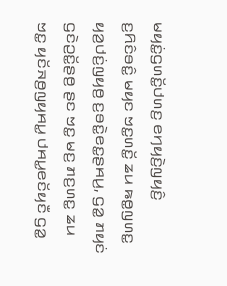ꤗꤟꤢꤦ꤭ꤞꤛꤢꤩ꤭ꤓꤛꤢ꤬ ꤕꤚꤟꤢꤧ꤬ꤜꤟꤢꤨ꤬ ꤢ꤬ꤖꤢꤨꤋꤢꤨ꤭ ꤗꤟꤢ ꤠꤢ꤭ꤛꤢꤩ꤭ ꤘꤣ ꤒꤥ꤭ꤜꤛꤢ꤭ ꤟꤤ꤬ꤓꤢꤦ꤬ꤜꤟꤥ꤬ ꤢ꤬ꤋꤢꤧ꤭ꤕꤢ꤭ꤔꤌꤣ꤬, ꤞꤤ꤭ ꤊꤟꤢꤦ ꤞꤢꤧꤑꤢꤩ꤭ꤔꤥ꤬ ꤔꤢ ꤠꤢ꤭ ꤗꤢ꤬ ꤊꤢ꤬ꤛꤢ꤭ ꤘꤣ ꤠꤢ꤭ ꤟꤢꤩꤏꤥ꤬ꤜꤟꤌꤣ꤭ ꤓꤌꤣ꤭ꤕꤢꤩꤟꤢꤪ ꤞꤤ꤭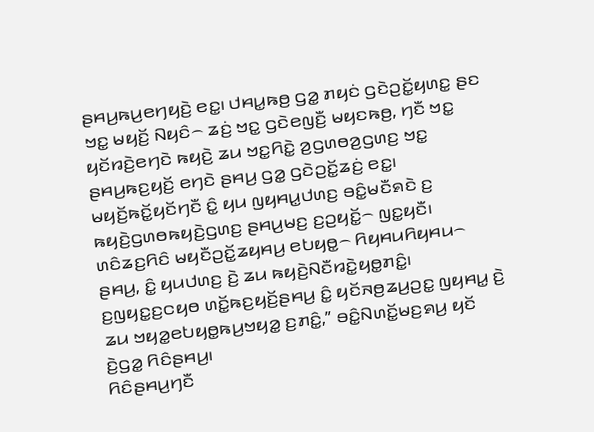ꤔꤌꤣ꤬ꤒꤣ꤬ꤕꤚꤟꤢꤧ꤬ ꤕꤢ꤭꤯ ꤓꤌꤣ꤭ꤒꤥ꤬ ꤞꤤ꤭ ꤊꤟꤢꤦ ꤞꤢꤧꤑꤢꤩ꤭ꤟꤛꤢ꤭ ꤔꤢ ꤠꤢ꤭ ꤗꤟꤢꤩ꤬ ꤡꤟꤢꤨ꤮ ꤘꤢꤦ꤬ ꤠꤢ꤭ ꤞꤢꤧꤕꤜꤢꤪ꤬ ꤗꤟꤢꤒꤥ꤬, ꤚꤢꤪ ꤠꤢ꤭ ꤟꤢꤩꤙꤢꤧ꤬ꤕꤚꤢꤧ ꤒꤟꤢꤧ꤬ ꤘꤣ ꤠꤢ꤭ꤖꤢꤧ꤭ ꤤ꤬ꤞꤛꤥꤤ꤬ꤞꤛꤢ꤬ ꤠꤢ꤭ ꤔꤌꤣ꤬ꤒꤢ꤬ꤟꤢꤩ꤬ ꤕꤚꤢꤧ ꤔꤌꤣ꤬ ꤞꤤ꤭ ꤞꤢꤧꤑꤢꤩ꤭ꤘꤢꤦ꤬ ꤕꤢ꤭꤯
ꤗꤟꤢꤩ꤬ꤒꤢꤩ꤭ꤟꤢꤩꤚꤢꤪ ꤢꤨ꤭ ꤟꤣ ꤜꤟꤌꤣ꤭ꤓꤛꤢ꤬ ꤋꤢꤨ꤭ꤗꤢꤪꤎꤢꤧ ꤢ꤬ ꤒꤟꤢꤧ꤬ꤞꤛꤥꤒꤟꤢꤧ꤬ꤞꤛꤢ꤬ ꤔꤌꤣ꤬ꤗꤢ꤬ ꤢ꤬ꤑꤟꤢꤩ꤭꤮ ꤜꤢ꤭ꤟꤢꤪ꤯ ꤛꤢꤨꤘꤢ꤬ꤖꤢꤨ ꤗꤟꤢꤪꤑꤢꤩ꤭ꤘꤟꤌꤣ꤬ ꤕꤝꤟꤥ꤭꤮ ꤖꤟꤌꤣꤖꤟꤌꤣ꤮ ꤔꤌꤣ꤬, ꤢꤨ꤭ ꤟꤣꤓꤛꤢ꤬ ꤢꤧ꤬ ꤘꤣ ꤒꤟꤢꤧ꤬ꤡꤢꤪꤙꤢꤧ꤭ꤟꤥ꤭ꤊꤢꤨ꤭꤯ ꤢ꤬ꤜꤟꤢ꤭ꤢ꤬ꤍꤟꤥ ꤛꤢꤩ꤭ꤒꤢ꤬ꤟꤢꤩ꤬ꤔꤌꤣ꤬ ꤢꤨ꤭ ꤟꤢꤩꤏꤥ꤬ꤘꤣ꤬ꤑꤢ꤭ ꤜꤟꤌꤣ꤭ ꤢꤧ꤬ ꤘꤣ ꤠꤟꤤ꤭ꤕꤝꤟꤥ꤭ꤒꤣ꤬ꤠꤟꤤ꤭ ꤢ꤬ꤊꤢꤨ꤭,” ꤋꤢꤨ꤭ꤡꤛꤢꤩ꤭ꤗꤢ꤬ꤎꤣ꤬ ꤟꤢꤩ ꤢꤧ꤬ꤞꤤ꤭ ꤖꤢꤨꤔꤌꤣ꤬꤯
ꤖꤢꤨꤔꤌꤣ꤬ꤚꤢꤪ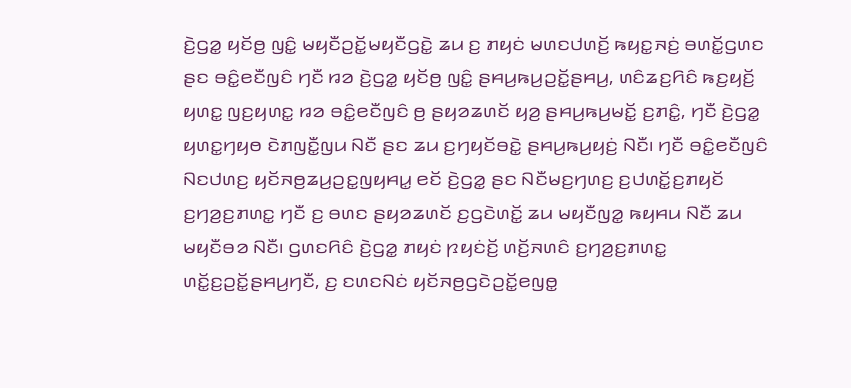ꤢꤧ꤬ꤞꤤ꤭ ꤟꤢꤩꤥ꤬ ꤜꤢꤨ꤭ ꤗꤟꤢꤪꤑꤢꤩ꤭ꤗꤟꤢꤪꤞꤢꤧ꤭ ꤘꤣ ꤢ꤬ ꤊꤟꤢꤦ ꤗꤛꤢꤓꤛꤢꤩ꤬ ꤒꤟꤢ꤭ꤏꤢꤦ꤬ ꤋꤛꤢꤩ꤭ꤞꤛꤢ ꤔꤢ ꤋꤢꤨ꤭ꤕꤢꤪꤜꤢꤨ ꤚꤢꤪ ꤙꤤ ꤢꤧ꤬ꤞꤤ꤭ ꤟꤢꤩꤥ꤬ ꤜꤢꤨ꤭ ꤔꤌꤣ꤬ꤒꤣ꤬ꤑꤢꤩ꤭ꤔꤌꤣ꤬, ꤛꤢꤨꤘꤢ꤬ꤖꤢꤨ ꤒꤢ꤬ꤟꤢꤩ꤬ ꤟꤛꤢ꤭ ꤜꤢ꤬ꤟꤛꤢ꤭ ꤙꤤ ꤋꤢꤨ꤭ꤕꤢꤪꤜꤢꤨ ꤥ꤬ ꤔꤟꤤꤘꤛꤢꤩ ꤟꤤ꤬ ꤔꤌꤣ꤬ꤒꤣ꤬ꤗꤢꤩ꤭ ꤢ꤬ꤊꤢꤨ꤭, ꤚꤢꤪ ꤢꤧ꤬ꤞꤤ꤭ ꤟꤛꤢ꤭ꤚꤟꤥ ꤢꤧꤊꤜꤢꤪ꤭ꤜꤣ ꤡꤢꤪ ꤔꤢ ꤘꤣ ꤢ꤬ꤚꤟꤢꤩꤋꤢꤧ꤭ ꤔꤌꤣ꤬ꤒꤣ꤬ꤟꤢꤦ꤬ ꤡꤢꤪ꤯ ꤚꤢꤪ ꤋꤢꤨ꤭ꤕꤢꤪꤜꤢꤨ ꤡꤢꤓꤛꤢ꤬ ꤟꤢꤩꤏꤥ꤬ꤘꤣ꤬ꤑꤢ꤭ꤜꤟꤌꤣ꤭ ꤕꤢꤩ ꤢꤧ꤬ꤞꤤ꤭ ꤔꤢ ꤡꤢꤪꤗꤢ꤬ꤚꤛꤢ꤬ ꤢ꤬ꤓꤛꤢꤩ꤭ꤢ꤬ꤊꤟꤢꤩ ꤢ꤬ꤚꤤ꤬ꤢ꤬ꤊꤛꤢ꤭ ꤚꤢꤪ ꤢ꤬ ꤋꤛꤢ ꤔꤟꤤꤘꤛꤢꤩ ꤢ꤬ꤞꤢꤧꤛꤢꤩ꤭ ꤘꤣ ꤗꤟꤢꤪꤜꤤ꤭ ꤒꤟꤌꤣ ꤡꤢꤪ ꤘꤣ ꤗꤟꤢꤪꤋꤤ ꤡꤢꤪ꤯ ꤞꤛꤢꤖꤢꤨ ꤢꤧ꤬ꤞꤤ꤭ ꤊꤟꤢꤦ ꤐꤟꤢꤦꤢꤩ꤬ ꤛꤢꤩ꤬ꤏꤛꤢꤨ ꤢ꤬ꤚꤤ꤬ꤢ꤬ꤊꤛꤢ꤭ ꤛꤢꤩ꤭ꤢ꤬ꤑꤢꤩ꤭ꤔꤌꤣ꤬ꤚꤢꤪ, ꤢ꤬ ꤢꤛꤢꤡꤢꤦ ꤟꤢꤩꤏꤥ꤬ꤞꤢꤧꤑꤢꤩ꤭ꤕꤜꤥ꤭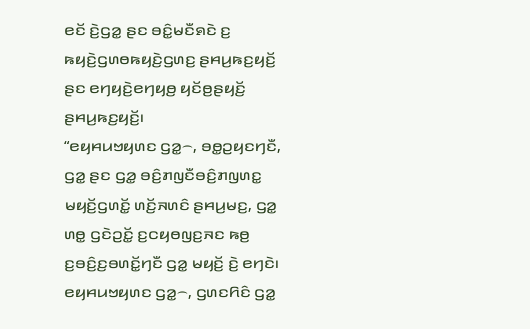ꤕꤢꤩ ꤢꤧ꤬ꤞꤤ꤭ ꤔꤢ ꤋꤢꤨ꤭ꤗꤢꤪꤎꤢꤧ ꤢ꤬ ꤒꤟꤢꤧ꤬ꤞꤛꤥꤒꤟꤢꤧ꤬ꤞꤛꤢ꤬ ꤔꤌꤣ꤬ꤒꤢ꤬ꤟꤢꤩ꤬ ꤔꤢ ꤕꤚꤟꤢꤧ꤬ꤕꤚꤟꤥ꤬ ꤟꤢꤩꤥ꤬ꤔꤟꤢꤩ꤬ ꤔꤌꤣ꤬ꤒꤢ꤬ꤟꤢꤩ꤬꤯
“ꤕꤟꤌꤣꤠꤟꤛꤢ ꤞꤤ꤭꤮, ꤋꤥ꤭ꤑꤟꤢꤚꤢꤪ, ꤞꤤ꤭ ꤔꤢ ꤞꤤ꤭ ꤋꤢꤨ꤬ꤊꤜꤢꤪꤋꤢꤨ꤬ꤊꤜꤛꤢ꤭ ꤗꤟꤢꤩ꤬ꤞꤛꤢꤩ꤭ ꤛꤢꤩ꤬ꤏꤛꤢꤨ ꤔꤌꤣ꤬ꤗꤢ꤬, ꤞꤤ꤭ ꤛꤥ꤭ ꤞꤢꤧꤑꤢꤩ꤭ ꤢ꤬ꤍꤟꤥꤜꤢ꤬ꤏꤢ ꤒꤥ꤬ ꤢ꤬ꤋꤢꤨ꤬ꤢ꤬ꤋꤛꤢꤩ꤭ꤚꤢꤪ ꤞꤤ꤭ ꤗꤟꤢꤩ꤬ ꤢꤧ꤬ ꤕꤚꤢꤧ꤯
ꤕꤟꤌꤣꤠꤟꤛꤢ ꤞꤤ꤭꤮, ꤞꤛꤢꤖꤢꤨ ꤞꤤ꤭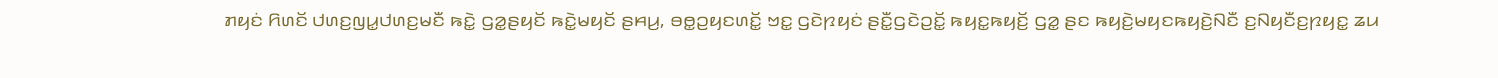ꤊꤟꤢꤦ ꤖꤛꤢꤩ ꤓꤛꤢ꤬ꤜꤣ꤭ꤓꤛꤢ꤬ꤗꤢꤪ ꤒꤢꤧ꤭ ꤞꤤ꤭ꤔꤟꤢꤩ ꤒꤢꤧ꤭ꤗꤟꤢꤩ ꤔꤌꤣ꤬, ꤋꤥ꤭ꤑꤟꤢꤛꤢꤩ꤭ ꤠꤢ꤭ ꤞꤢꤧꤐꤟꤢꤦ ꤔꤢꤪ꤭ꤞꤢꤧꤑꤢꤩ꤭ ꤒꤟꤢ꤭ꤒꤟꤢꤩ꤬ ꤞꤤ꤭ ꤔꤢ ꤒꤟꤢꤧ꤬ꤗꤟꤢꤒꤟꤢꤧ꤬ꤡꤢꤪ ꤢ꤬ꤡꤟꤢꤪꤢ꤬ꤐꤟꤢ꤭ ꤘꤣ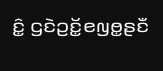ꤢꤨ꤭ ꤞꤢꤧꤑꤢꤩ꤭ꤕꤜꤥ꤭ꤔꤢꤪ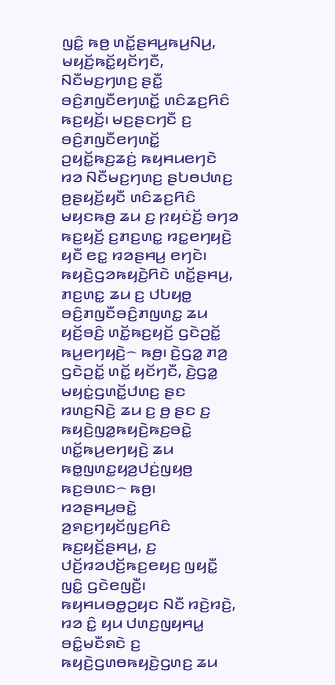ꤜꤢꤨ꤭ ꤒꤥ꤬ ꤛꤢꤩ꤭ꤔꤌꤣ꤬ꤒꤣ꤬ꤡꤣ꤬, ꤗꤟꤢꤩ꤬ꤒꤢꤩ꤭ꤟꤢꤩꤚꤢꤪ, ꤡꤢꤪꤗꤢ꤬ꤚꤛꤢ꤬ ꤔꤢꤪ꤭ ꤋꤢꤨ꤬ꤊꤜꤢꤪꤕꤚꤛꤢꤩ꤭ ꤛꤢꤨꤘꤢ꤬ꤖꤢꤨ ꤒꤢ꤬ꤟꤢꤩ꤬꤯ ꤗꤢ꤬ꤔꤢꤚꤢꤪ ꤢ꤬ ꤋꤢꤨ꤬ꤊꤜꤢꤪꤕꤚꤛꤢꤩ꤭ ꤑꤟꤢꤩ꤭ꤒꤢ꤬ꤘꤢꤦ꤬ ꤒꤟꤌꤣꤕꤚꤢꤧ ꤙꤤ ꤡꤢꤪꤗꤢ꤬ꤚꤛꤢ꤬ ꤔꤝꤥꤓꤛꤢ꤬ ꤥ꤬ꤔꤟꤢꤩ꤬ꤟꤢꤪ ꤛꤢꤨꤘꤢ꤬ꤖꤢꤨ ꤗꤟꤢꤒꤥ꤬ ꤘꤣ ꤢ꤬ ꤐꤟꤢꤦꤢꤩ꤬ ꤋꤚꤤ ꤒꤢ꤬ꤟꤢꤩ꤬ ꤢ꤬ꤊꤢ꤬ꤛꤢ꤭ ꤙꤢ꤭ꤕꤚꤟꤢꤧ꤬ ꤟꤢꤪ ꤕꤢ꤭ ꤙꤤꤔꤌꤣ꤬ ꤕꤚꤢꤧ꤯
ꤒꤟꤢꤧ꤬ꤞꤤꤒꤟꤢꤧ꤬ꤖꤢꤧ ꤛꤢꤩ꤭ꤔꤌꤣ꤬, ꤊꤢ꤬ꤛꤢ꤭ ꤘꤣ ꤢ꤬ ꤓꤝꤟꤥ꤭ ꤋꤢꤨ꤬ꤊꤜꤢꤪꤋꤢꤨ꤬ꤊꤜꤛꤢ꤭ ꤘꤣ ꤟꤢꤩ꤬ꤋꤢꤨ꤬ ꤛꤢꤩ꤭ꤒꤢ꤬ꤟꤢꤩ꤬ ꤞꤢꤧꤑꤢꤩ꤭ ꤒꤣ꤬ꤕꤚꤟꤢꤧ꤬꤮ ꤒꤥ꤬꤯ ꤢꤧ꤬ꤞꤤ꤭ ꤊꤤ꤬ ꤞꤢꤧꤑꤢꤩ꤭ ꤛꤢꤩ꤭ ꤟꤢꤩꤚꤢꤪ, ꤢꤧ꤬ꤞꤤ꤭ ꤗꤟꤢꤦ꤭ꤞꤛꤢꤩ꤭ꤓꤛꤢ꤬ ꤔꤢ ꤙꤛꤢ꤬ꤡꤢꤧ꤬ ꤘꤣ ꤢ꤬ ꤥ꤬ ꤔꤢ ꤢ꤬ ꤒꤟꤢꤧ꤬ꤜꤤ꤭ꤒꤟꤢꤧ꤬ꤒꤢ꤬ꤋꤢꤧ꤭ ꤛꤢꤩ꤭ꤒꤣ꤬ꤕꤚꤟꤢꤧ꤬ ꤘꤣ ꤒꤥ꤭ꤜꤛꤢ꤭ꤟꤤ꤬ꤓꤢꤦ꤬ꤜꤟꤥ꤬ ꤒꤢ꤬ꤋꤛꤢ꤮ ꤒꤥ꤬꤯
ꤙꤤꤔꤌꤣ꤬ꤋꤢꤧ꤭ ꤤ꤬ꤎꤢ꤬ꤚꤟꤢꤩꤜꤢ꤬ꤖꤢꤨ ꤒꤢ꤬ꤟꤢꤩ꤬ꤔꤌꤣ꤬, ꤢ꤬ ꤓꤢꤩ꤬ꤙꤤꤓꤢꤩ꤬ꤒꤢ꤬ꤕꤟꤢ꤬ ꤜꤟꤢꤪ꤭ ꤜꤢꤨ꤭ ꤞꤢꤧꤕꤜꤢꤪ꤬꤯ ꤒꤟꤌꤣꤋꤥ꤭ꤑꤟꤢ ꤡꤢꤪ ꤙꤢꤧ꤬ꤙꤢꤧ꤬, ꤙꤤ ꤢꤨ꤭ ꤟꤣ ꤓꤛꤢ꤬ꤜꤟꤌꤣ꤭ ꤋꤢꤨ꤭ꤗꤢꤪꤎꤢꤧ ꤢ꤬ ꤒꤟꤢꤧ꤬ꤞꤛꤥꤒꤟꤢꤧ꤬ꤞꤛꤢ꤬ ꤘꤣ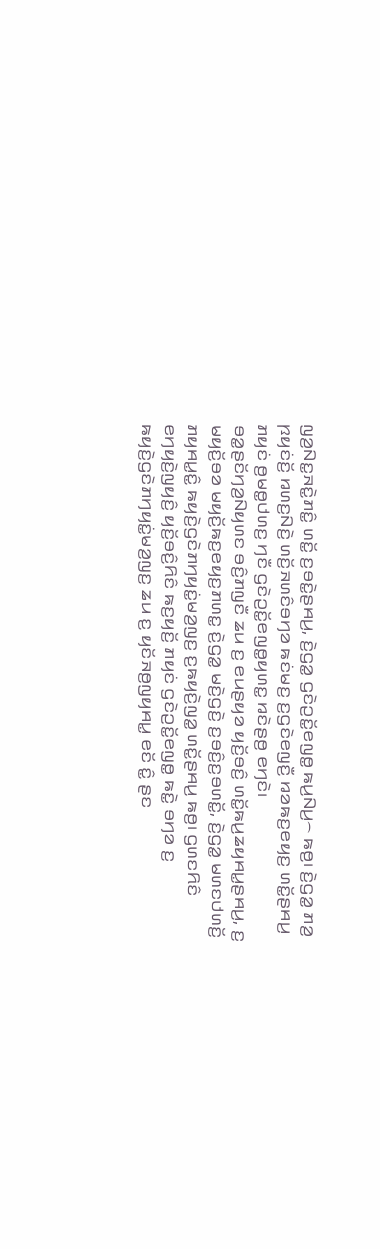ꤜꤤ꤬ꤡꤢ꤭ꤏꤢꤧ꤭ꤊꤢꤨ꤭ ꤛꤢꤩ꤭ ꤢ꤬ꤋꤢꤧ꤭ꤔꤌꤣ꤬, ꤢꤧ꤬ꤞꤤ꤭ ꤞꤢꤧꤑꤢꤩ꤭ꤕꤜꤥ꤭ ꤒꤣ꤬ꤡꤣ꤬꤮ ꤒꤥ꤬꤯ ꤢꤧ꤬ꤞꤤ꤭ ꤊꤤ꤬ ꤐꤟꤢꤦꤢꤩ꤬ ꤙꤛꤢ꤬ꤡꤢꤧ꤬ ꤛꤢꤩ꤬ꤏꤛꤢꤨꤋꤚꤤ ꤒꤢꤦꤗꤢ꤬ ꤢ꤬ꤞꤢꤧꤕꤜꤢꤪ꤬ ꤙꤤꤒꤢ꤬ꤕꤟꤢ꤬ ꤛꤢꤩ꤭ꤔꤌꤣ꤬ ꤊꤟꤢꤦ ꤥ꤬ꤗꤥ꤭ꤓꤛꤢ꤬ ꤚꤢꤪ ꤞꤢꤧꤑꤢꤩ꤭ꤕꤜꤥ꤭ꤟꤛꤢ꤭ ꤙꤢꤧꤔꤥ꤬ ꤕꤚꤢꤧ꤯
ꤋꤤ꤭ꤔꤢꤩꤚꤤ꤬ꤡꤟꤛꤢ ꤋꤢꤨ꤬ꤊꤜꤢꤪ ꤘꤣ ꤢ꤬ ꤕꤣꤔꤟꤤ ꤟꤢꤩ꤬ꤋꤢꤨ꤬ ꤛꤢꤩ꤭ꤒꤣ꤬ꤘꤟꤌꤣ꤭ꤔꤌꤣ꤬, ꤢ꤬ ꤗꤟꤢꤩ꤬ꤋꤤ ꤗꤟꤢꤩ꤬ꤒꤢ꤬ꤕꤟꤢ꤬ꤊꤛꤢ꤭ ꤢꤧ꤬ꤞꤤ꤭ ꤗꤢꤧ꤬ꤞꤢꤧ꤬ ꤢ꤬ꤋꤢꤨ꤬ꤢ꤬ꤋꤛꤢꤩ꤭, ꤢꤧ꤬ꤞꤤ꤭ ꤗꤛꤢꤓꤛꤢꤩ꤬ ꤊꤟꤌꤣ꤭ꤢꤨ꤭ ꤒꤟꤢꤧ꤬ꤞꤢꤧꤊꤚꤟꤢꤦ꤭ꤗꤤ꤬ꤜꤢ꤬ ꤢ꤬ꤒꤟꤢꤧ꤬ꤜꤤ꤭ ꤛꤢꤩ꤭ꤔꤌꤣ꤬ ꤒꤥ꤬꤯ ꤞꤛꤢꤖꤢꤨ ꤕꤚꤟꤢꤧ꤬ꤜꤟꤢꤨ꤬ ꤟꤢꤩ꤬ꤋꤢꤨ꤬ꤖꤢꤨ ꤒꤢ꤬ꤟꤢꤩ꤬ ꤊꤟꤢꤦ ꤞꤢꤧꤑꤢꤩ꤭ꤕꤜꤥ꤭ ꤒꤢꤧ꤭ ꤋꤚꤤ ꤢ꤬ ꤒꤟꤢꤧ꤬ꤞꤢꤧꤊꤚꤟꤢꤦ꤭ꤗꤤ꤬ꤜꤢ꤬ ꤘꤣ ꤢ꤬ ꤟꤢꤩꤏꤥ꤬ꤜꤟꤌꤣ꤭ ꤕꤢꤩ ꤢꤨ꤭ ꤔꤢ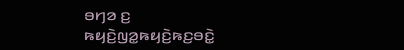ꤋꤚꤤ ꤢ꤬ ꤒꤟꤢꤧ꤬ꤜꤤ꤭ꤒꤟꤢꤧ꤬ꤒꤢ꤬ꤋꤢꤧ꤭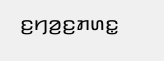ꤢ꤬ꤚꤤ꤬ꤢ꤬ꤊꤛꤢ꤭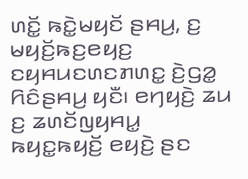ꤛꤢꤩ꤭ ꤒꤢꤧ꤭ꤗꤟꤢꤩ ꤔꤌꤣ꤬, ꤢ꤬ ꤗꤟꤢꤩ꤬ꤒꤢ꤬ꤕꤟꤢ꤬ ꤢꤟꤌꤣꤢꤛꤢꤊꤛꤢ꤭ ꤢꤧ꤬ꤞꤤ꤭ ꤖꤢꤨꤔꤌꤣ꤬ ꤟꤢꤪ꤯ ꤕꤚꤟꤢꤧ꤬ ꤘꤣ ꤢ꤬ ꤘꤛꤢꤩꤜꤟꤌꤣ꤭ ꤒꤟꤢ꤭ꤒꤟꤢꤩ꤬ ꤕꤟꤢꤧ꤬ ꤔꤢ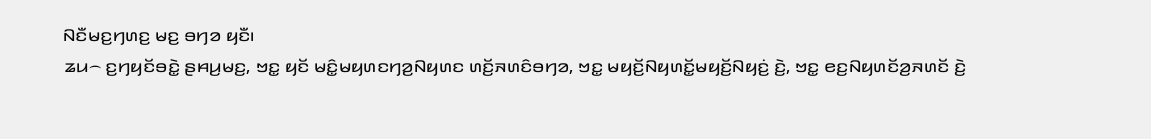ꤡꤢꤪꤗꤢ꤬ꤚꤛꤢ꤬ ꤗꤢ꤬ ꤋꤚꤤ ꤟꤢꤪ꤯
ꤘꤣ꤮ ꤢ꤬ꤚꤟꤢꤩꤋꤢꤧ꤭ ꤔꤌꤣ꤬ꤗꤢ꤬, ꤠꤢ꤭ ꤟꤢꤩ ꤗꤢꤨ꤭ꤗꤟꤛꤢꤚꤤ꤬ꤡꤟꤛꤢ ꤛꤢꤩ꤬ꤏꤛꤢꤨꤋꤚꤤ, ꤠꤢ꤭ ꤗꤟꤢꤩ꤬ꤡꤟꤛꤢꤩ꤭ꤗꤟꤢꤩ꤬ꤡꤟꤢꤦ꤬ ꤢꤧ꤬, ꤠꤢ꤭ ꤕꤢ꤬ꤡꤟꤛꤢꤩꤤ꤬ꤏꤛꤢꤩ ꤢꤧ꤬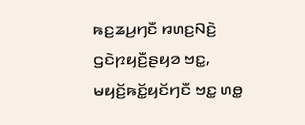ꤒꤢ꤬ꤘꤣ꤬ꤚꤢꤪ ꤙꤛꤢ꤬ꤡꤢꤧ꤬ ꤞꤢꤧꤐꤟꤢꤪ꤬ꤔꤟꤤ ꤠꤢ꤭, ꤗꤟꤢꤩ꤬ꤒꤢꤩ꤭ꤟꤢꤩꤚꤢꤪ ꤠꤢ꤭ ꤛꤥ꤭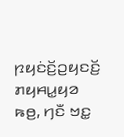ꤐꤟꤢꤦꤢꤩ꤬ꤑꤟꤢꤢꤩ꤬ ꤊꤟꤌꤣ꤭ꤟꤤ ꤒꤥ꤬, ꤚꤢꤪ ꤠꤢ꤭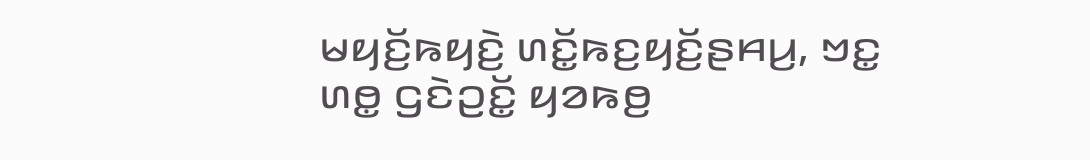ꤗꤟꤢꤩ꤬ꤒꤟꤢꤧ꤬ ꤛꤢꤩ꤭ꤒꤢ꤬ꤟꤢꤩ꤬ꤔꤌꤣ꤬, ꤠꤢ꤭ ꤛꤥ꤭ ꤞꤢꤧꤑꤢꤩ꤭ ꤟꤤꤒꤥ꤬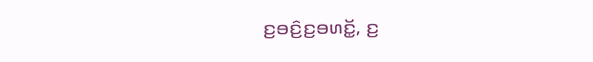ꤢ꤬ꤋꤢꤨ꤬ꤢ꤬ꤋꤛꤢꤩ꤭, ꤢ꤬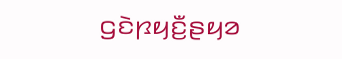ꤞꤢꤧꤐꤟꤢꤪ꤬ꤔꤟꤤ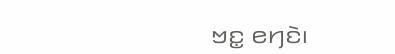ꤠꤢ꤭ ꤕꤚꤢꤧ꤯